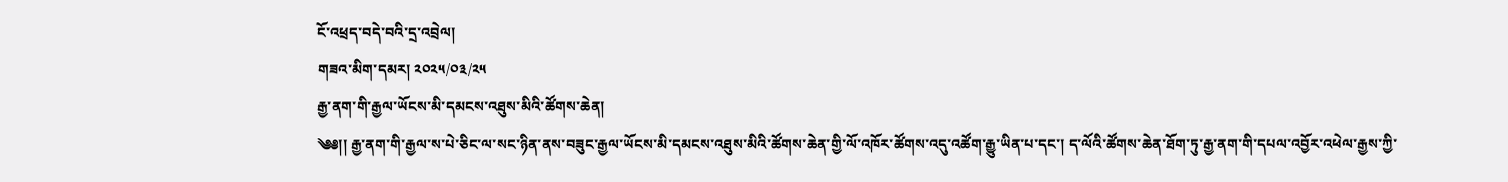ངོ་འཕྲད་བདེ་བའི་དྲ་འབྲེལ།
གཟའ་མིག་དམར། ༢༠༢༥/༠༣/༢༥
རྒྱ་ནག་གི་རྒྱལ་ཡོངས་མི་དམངས་འཐུས་མིའི་ཚོགས་ཆེན།
༄༅།། རྒྱ་ནག་གི་རྒྱལ་ས་པེ་ཅིང་ལ་སང་ཉིན་ནས་བཟུང་རྒྱལ་ཡོངས་མི་དམངས་འཐུས་མིའི་ཚོགས་ཆེན་གྱི་ལོ་འཁོར་ཚོགས་འདུ་འཚོག་རྒྱུ་ཡིན་པ་དང་། ད་ལོའི་ཚོགས་ཆེན་ཐོག་ཏུ་རྒྱ་ནག་གི་དཔལ་འབྱོར་འཕེལ་རྒྱས་ཀྱི་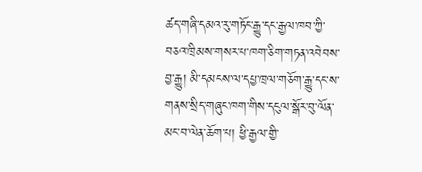ཚད་གཞི་དམའ་རུ་གཏོང་རྒྱུ་དང་རྒྱལ་ཁབ་ཀྱི་བཅའ་ཁྲིམས་གསར་པ་ཁག་ཅིག་གཏན་འབེབས་བྱ་རྒྱུ། མི་དམངས་ལ་དཔྱ་ཁྲལ་གཅོག་རྒྱུ་དང་ས་གནས་སྲིད་གཞུང་ཁག་གིས་དངུལ་སྒོར་བུ་ལོན་མང་བ་ལེན་ཆོག་པ། ཕྱི་རྒྱལ་གྱི་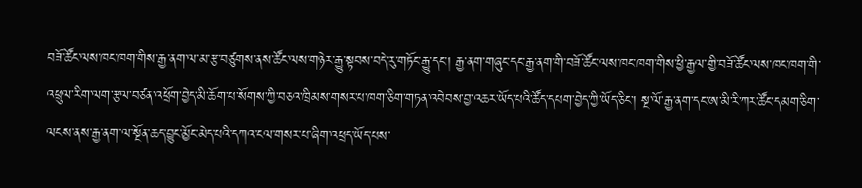བཟོ་ཚོང་ལས་ཁང་ཁག་གིས་རྒྱ་ནག་ལ་མ་རྩ་བཙུགས་ནས་ཚོང་ལས་གཉེར་རྒྱུ་སྟབས་བདེ་རུ་གཏོང་རྒྱུ་དང་། རྒྱ་ནག་གཞུང་དང་རྒྱ་ནག་གི་བཟོ་ཚོང་ལས་ཁང་ཁག་གིས་ཕྱི་རྒྱལ་གྱི་བཟོ་ཚོང་ལས་ཁང་ཁག་གི་འཕྲུལ་རིག་ལག་རྩལ་བཙན་འཕྲོག་བྱེད་མི་ཆོག་པ་སོགས་ཀྱི་བཅའ་ཁྲིམས་གསར་པ་ཁག་ཅིག་གཏན་འབེབས་བྱ་འཆར་ཡོད་པའི་ཚོད་དཔག་བྱེད་ཀྱི་ཡོད་ཅིང་། སྔ་ལོ་རྒྱ་ནག་དང་ཨ་མི་རི་ཀར་ཚོང་དམག་ཅིག་ལངས་ནས་རྒྱ་ནག་ལ་སྔོན་ཆད་བྱུང་མྱོང་མེད་པའི་དཀའ་ངལ་གསར་པ་ཞིག་འཕྲད་ཡོད་པས་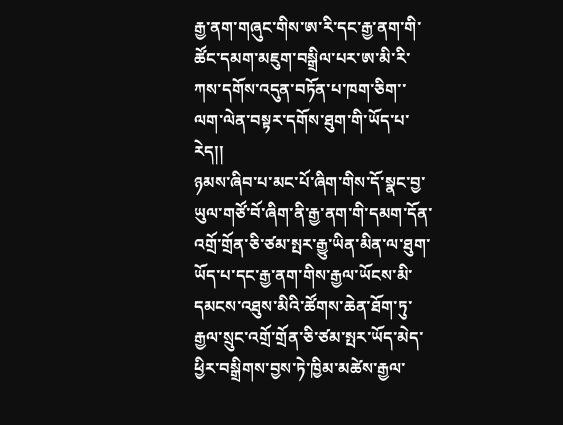རྒྱ་ནག་གཞུང་གིས་ཨ་རི་དང་རྒྱ་ནག་གི་ཚོང་དམག་མཇུག་བསྒྲིལ་པར་ཨ་མི་རི་ཀས་དགོས་འདུན་བཏོན་པ་ཁག་ཅིག་་ལག་ལེན་བསྟར་དགོས་ཐུག་གི་ཡོད་པ་རེད།།
ཉམས་ཞིབ་པ་མང་པོ་ཞིག་གིས་དོ་སྣང་བྱ་ཡུལ་གཙོ་བོ་ཞིག་ནི་རྒྱ་ནག་གི་དམག་དོན་འགྲོ་གྲོན་ཅི་ཙམ་སྤར་རྒྱུ་ཡིན་མིན་ལ་ཐུག་ཡོད་པ་དང་རྒྱ་ནག་གིས་རྒྱལ་ཡོངས་མི་དམངས་འཐུས་མིའི་ཚོགས་ཆེན་ཐོག་ཏུ་རྒྱལ་སྲུང་འགྲོ་གྲོན་ཅི་ཙམ་སྤར་ཡོད་མེད་ཕྱིར་བསྒྲིགས་བྱས་ཏེ་ཁྱིམ་མཚེས་རྒྱལ་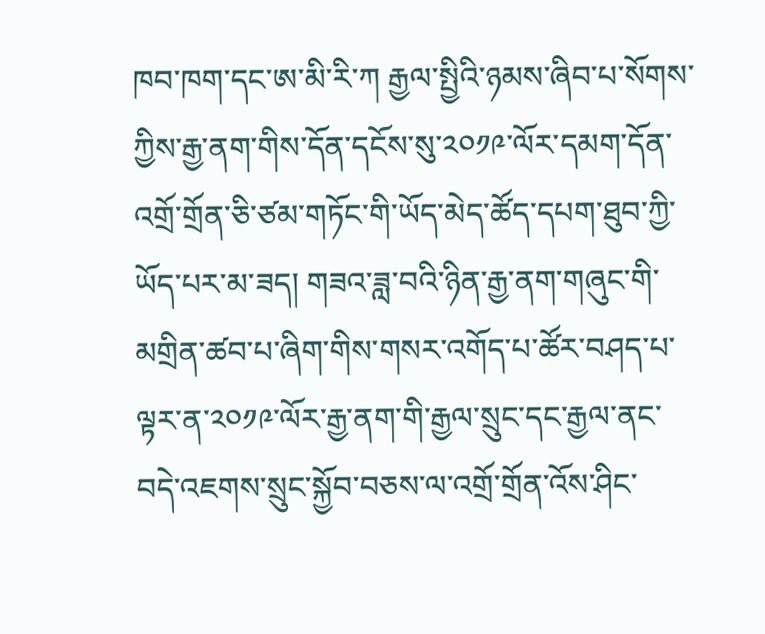ཁབ་ཁག་དང་ཨ་མི་རི་ཀ རྒྱལ་སྤྱིའི་ཉམས་ཞིབ་པ་སོགས་ཀྱིས་རྒྱ་ནག་གིས་དོན་དངོས་སུ་༢༠༡༩་ལོར་དམག་དོན་འགྲོ་གྲོན་ཅི་ཙམ་གཏོང་གི་ཡོད་མེད་ཚོད་དཔག་ཐུབ་ཀྱི་ཡོད་པར་མ་ཟད། གཟའ་ཟླ་བའི་ཉིན་རྒྱ་ནག་གཞུང་གི་མགྲིན་ཚབ་པ་ཞིག་གིས་གསར་འགོད་པ་ཚོར་བཤད་པ་ལྟར་ན་༢༠༡༩་ལོར་རྒྱ་ནག་གི་རྒྱལ་སྲུང་དང་རྒྱལ་ནང་བདེ་འཇགས་སྲུང་སྐྱོབ་བཅས་ལ་འགྲོ་གྲོན་འོས་ཤིང་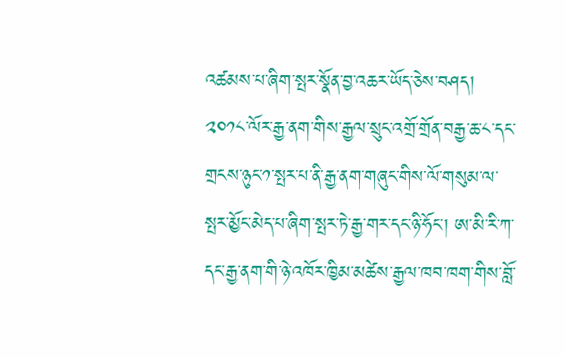འཚམས་པ་ཞིག་སྤར་སྣོན་བྱ་འཆར་ཡོད་ཅེས་བཤད། ༢༠༡༨་ལོར་རྒྱ་ནག་གིས་རྒྱལ་སྲུང་འགྲོ་གྲོན་བརྒྱ་ཆ་༨་དང་གྲངས་ཉུང་༡་སྤར་པ་ནི་རྒྱ་ནག་གཞུང་གིས་ལོ་གསུམ་ལ་སྤར་མྱོང་མེད་པ་ཞིག་སྤར་ཏེ་རྒྱ་གར་དང་ཉི་ཧོང་། ཨ་མི་རི་ཀ་དང་རྒྱ་ནག་གི་ཉེ་འཁོར་ཁྱིམ་མཚེས་རྒྱལ་ཁབ་ཁག་གིས་བློ་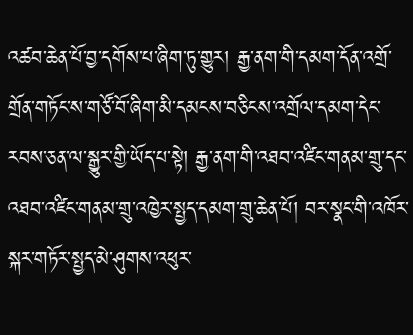འཚབ་ཆེན་པོ་བྱ་དགོས་པ་ཞིག་ཏུ་གྱུར། རྒྱ་ནག་གི་དམག་དོན་འགྲོ་གྲོན་གཏོང་ས་གཙོ་བོ་ཞིག་མི་དམངས་བཅིངས་འགྲོལ་དམག་དེང་རབས་ཅན་ལ་སྒྱུར་གྱི་ཡོད་པ་སྟེ། རྒྱ་ནག་གི་འཐབ་འཛིང་གནམ་གྲུ་དང་འཐབ་འཛིང་གནམ་གྲུ་འཁྱེར་སྤྱད་དམག་གྲུ་ཆེན་པོ། བར་སྣང་གི་འཁོར་སྐར་གཏོར་སྤྱད་མེ་ཤུགས་འཕུར་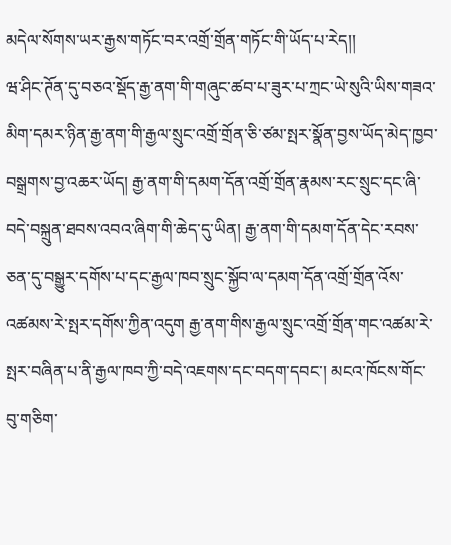མདེལ་སོགས་ཡར་རྒྱས་གཏོང་བར་འགྲོ་གྲོན་གཏོང་གི་ཡོད་པ་རེད།།
ཝ་ཤིང་ཊོན་དུ་བཅའ་སྡོད་རྒྱ་ནག་གི་གཞུང་ཚབ་པ་ཟུར་པ་ཀྲང་ཡེ་སུའི་ཡིས་གཟའ་མིག་དམར་ཉིན་རྒྱ་ནག་གི་རྒྱལ་སྲུང་འགྲོ་གྲོན་ཅི་ཙམ་སྤར་སྣོན་བྱས་ཡོད་མེད་ཁྱབ་བསྒྲགས་བྱ་འཆར་ཡོད། རྒྱ་ནག་གི་དམག་དོན་འགྲོ་གྲོན་རྣམས་རང་སྲུང་དང་ཞི་བདེ་བསྐྲུན་ཐབས་འབའ་ཞིག་གི་ཆེད་དུ་ཡིན། རྒྱ་ནག་གི་དམག་དོན་དེང་རབས་ཅན་དུ་བསྒྱུར་དགོས་པ་དང་རྒྱལ་ཁབ་སྲུང་སྐྱོབ་ལ་དམག་དོན་འགྲོ་གྲོན་འོས་འཚམས་རེ་སྤར་དགོས་ཀྱིན་འདུག རྒྱ་ནག་གིས་རྒྱལ་སྲུང་འགྲོ་གྲོན་གང་འཚམ་རེ་སྤར་བཞིན་པ་ནི་རྒྱལ་ཁབ་ཀྱི་བདེ་འཇགས་དང་བདག་དབང་། མངའ་ཁོངས་གོང་བུ་གཅིག་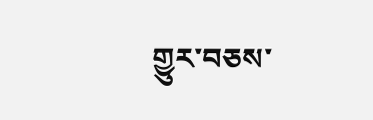གྱུར་བཅས་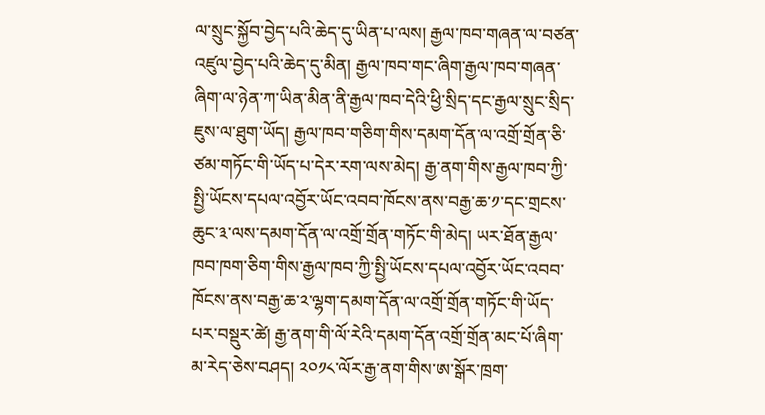ལ་སྲུང་སྐྱོབ་བྱེད་པའི་ཆེད་དུ་ཡིན་པ་ལས། རྒྱལ་ཁབ་གཞན་ལ་བཙན་འཛུལ་བྱེད་པའི་ཆེད་དུ་མིན། རྒྱལ་ཁབ་གང་ཞིག་རྒྱལ་ཁབ་གཞན་ཞིག་ལ་ཉེན་ཀ་ཡིན་མིན་ནི་རྒྱལ་ཁབ་དེའི་ཕྱི་སྲིད་དང་རྒྱལ་སྲུང་སྲིད་ཇུས་ལ་ཐུག་ཡོད། རྒྱལ་ཁབ་གཅིག་གིས་དམག་དོན་ལ་འགྲོ་གྲོན་ཅི་ཙམ་གཏོང་གི་ཡོད་པ་དེར་རག་ལས་མེད། རྒྱ་ནག་གིས་རྒྱལ་ཁབ་ཀྱི་སྤྱི་ཡོངས་དཔལ་འབྱོར་ཡོང་འབབ་ཁོངས་ནས་བརྒྱ་ཆ་༡་དང་གྲངས་ཆུང་༣་ལས་དམག་དོན་ལ་འགྲོ་གྲོན་གཏོང་གི་མེད། ཡར་ཐོན་རྒྱལ་ཁབ་ཁག་ཅིག་གིས་རྒྱལ་ཁབ་ཀྱི་སྤྱི་ཡོངས་དཔལ་འབྱོར་ཡོང་འབབ་ཁོངས་ནས་བརྒྱ་ཆ་༢་ལྷག་དམག་དོན་ལ་འགྲོ་གྲོན་གཏོང་གི་ཡོད་པར་བསྡུར་ཚེ། རྒྱ་ནག་གི་ལོ་རེའི་དམག་དོན་འགྲོ་གྲོན་མང་པོ་ཞིག་མ་རེད་ཅེས་བཤད། ༢༠༡༨་ལོར་རྒྱ་ནག་གིས་ཨ་སྒོར་ཁྲག་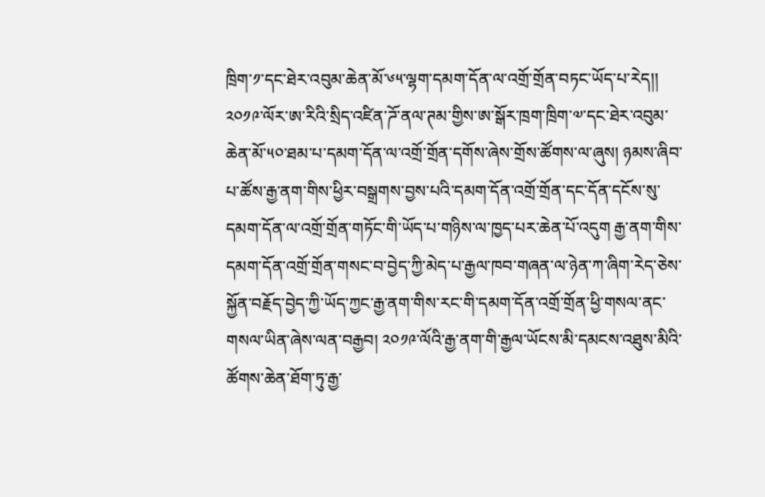ཁྲིག་༡་དང་ཐེར་འབུམ་ཆེན་མོ་༦༥་ལྷག་དམག་དོན་ལ་འགྲོ་གྲོན་བཏང་ཡོད་པ་རེད།།
༢༠༡༩་ལོར་ཨ་རིའི་སྲིད་འཛིན་ཌོ་ནལ་ཊམ་གྱིས་ཨ་སྒོར་ཁྲག་ཁྲིག་༧་དང་ཐེར་འབུམ་ཆེན་མོ་༥༠་ཐམ་པ་དམག་དོན་ལ་འགྲོ་གྲོན་དགོས་ཞེས་གྲོས་ཚོགས་ལ་ཞུས། ཉམས་ཞིབ་པ་ཚོས་རྒྱ་ནག་གིས་ཕྱིར་བསྒྲགས་བྱས་པའི་དམག་དོན་འགྲོ་གྲོན་དང་དོན་དངོས་སུ་དམག་དོན་ལ་འགྲོ་གྲོན་གཏོང་གི་ཡོད་པ་གཉིས་ལ་ཁྱད་པར་ཆེན་པོ་འདུག རྒྱ་ནག་གིས་དམག་དོན་འགྲོ་གྲོན་གསང་བ་བྱེད་ཀྱི་མེད་པ་རྒྱལ་ཁབ་གཞན་ལ་ཉེན་ཀ་ཞིག་རེད་ཅེས་སྐྱོན་བརྗོད་བྱེད་ཀྱི་ཡོད་ཀྱང་རྒྱ་ནག་གིས་རང་གི་དམག་དོན་འགྲོ་གྲོན་ཕྱི་གསལ་ནང་གསལ་ཡིན་ཞེས་ལན་བརྒྱབ། ༢༠༡༩་ལོའི་རྒྱ་ནག་གི་རྒྱལ་ཡོངས་མི་དམངས་འཐུས་མིའི་ཚོགས་ཆེན་ཐོག་ཏུ་རྒྱ་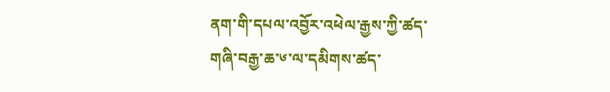ནག་གི་དཔལ་འབྱོར་འཕེལ་རྒྱས་ཀྱི་ཚད་གཞི་བརྒྱ་ཆ་༦་ལ་དམིགས་ཚད་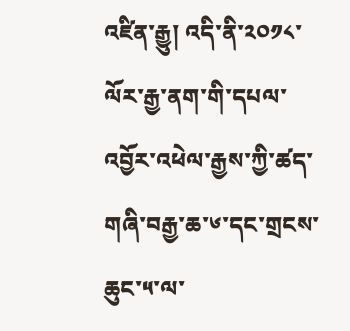འཛིན་རྒྱུ། འདི་ནི་༢༠༡༨་ལོར་རྒྱ་ནག་གི་དཔལ་འབྱོར་འཕེལ་རྒྱས་ཀྱི་ཚད་གཞི་བརྒྱ་ཆ་༦་དང་གྲངས་ཆུང་༥་ལ་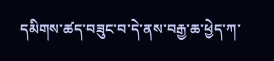དམིགས་ཚད་བཟུང་བ་དེ་ནས་བརྒྱ་ཆ་ཕྱེད་ཀ་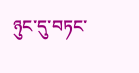ཉུང་དུ་བཏང་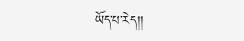ཡོད་པ་རེད།།